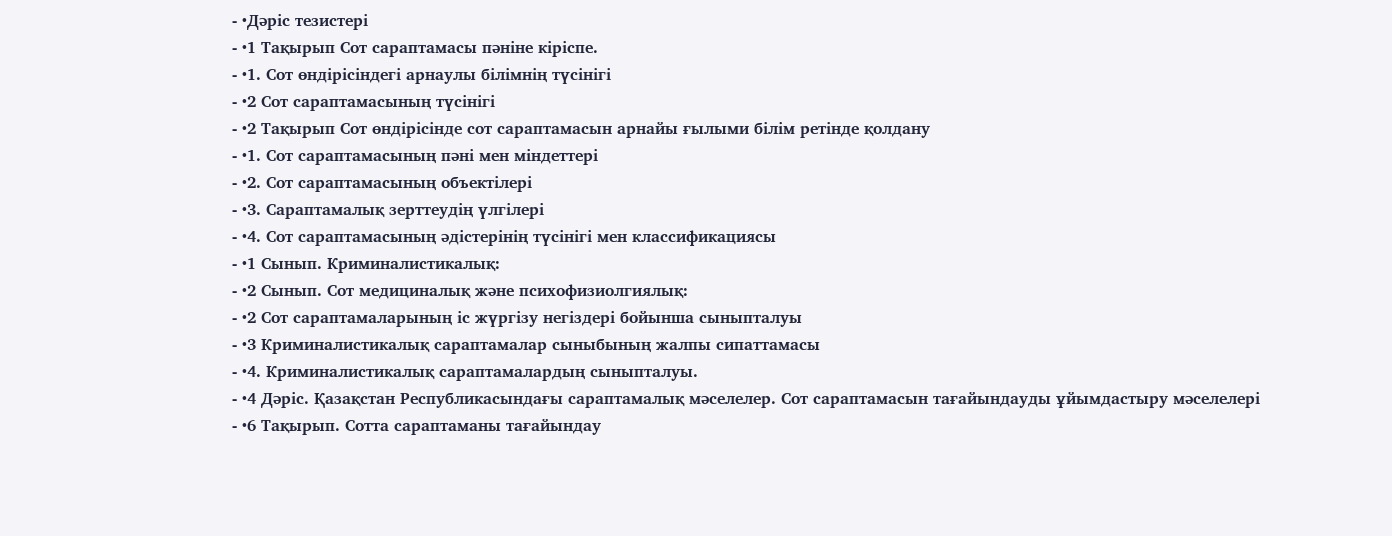- •Дәріс тезистері
- •1 Тақырып Сот сараптамасы пәніне кіріспе.
- •1. Сот өндірісіндегі арнаулы білімнің түсінігі
- •2 Сот сараптамасының түсінігі
- •2 Тақырып Сот өндірісінде сот сараптамасын арнайы ғылыми білім ретінде қолдану
- •1. Сот сараптамасының пәні мен міндеттері
- •2. Сот сараптамасының объектілері
- •3. Сараптамалық зерттеудің үлгілері
- •4. Сот сараптамасының әдістерінің түсінігі мен классификациясы
- •1 Сынып. Криминалистикалық:
- •2 Сынып. Сот медициналық және психофизиолгиялық:
- •2 Сот сараптамаларының іс жүргізу негіздері бойынша сыныпталуы
- •3 Криминалистикалық сараптамалар сыныбының жалпы сипаттамасы
- •4. Криминалистикалық сараптамалардың сыныпталуы.
- •4 Дәріс. Қазақстан Республикасындағы сараптамалық мәселелер. Сот сараптамасын тағайындауды ұйымдастыру мәселелері
- •6 Тақырып. Сотта сараптаманы тағайындау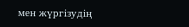мен жүргізудің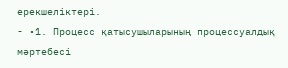ерекшеліктері.
- •1. Процесс қатысушыларының процессуалдық мәртебесі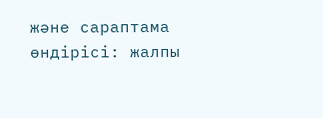және сараптама өндірісі: жалпы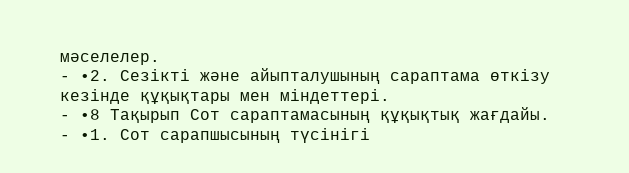мәселелер.
- •2. Сезікті және айыпталушының сараптама өткізу кезінде құқықтары мен міндеттері.
- •8 Тақырып Сот сараптамасының құқықтық жағдайы.
- •1. Сот сарапшысының түсінігі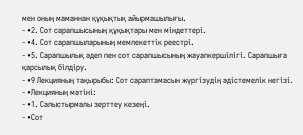мен оның маманнан құқықтық айырмашылығы.
- •2. Сот сарапшысының құқықтары мен міндеттері.
- •4. Сот сарапшыларының мемлекеттік реестрі.
- •5. Сарапшылық әдеп пен сот сарапшысының жауапкершілігі. Сарапшыға қарсылық білдіру.
- •9 Лекцияның тақырыбы: Сот сараптамасын жүргізудің әдістемелік негізі.
- •Лекцияның мәтіні:
- •1. Салыстырмалы зерттеу кезеңі.
- •Сот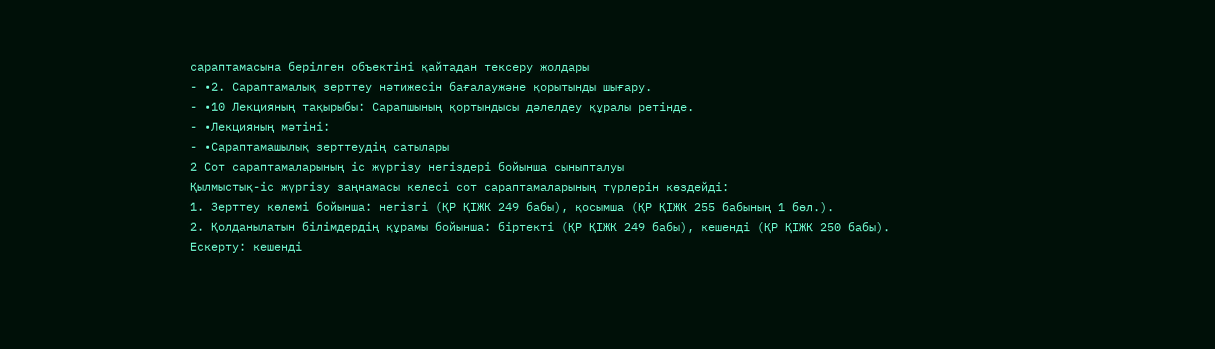сараптамасына берілген объектіні қайтадан тексеру жолдары
- •2. Сараптамалық зерттеу нәтижесін бағалаужәне қорытынды шығару.
- •10 Лекцияның тақырыбы: Сарапшының қортындысы дәлелдеу құралы ретінде.
- •Лекцияның мәтіні:
- •Сараптамашылық зерттеудің сатылары
2 Сот сараптамаларының іс жүргізу негіздері бойынша сыныпталуы
Қылмыстық-іс жүргізу заңнамасы келесі сот сараптамаларының түрлерін көздейді:
1. Зерттеу көлемі бойынша: негізгі (ҚР ҚІЖК 249 бабы), қосымша (ҚР ҚІЖК 255 бабының 1 бөл.).
2. Қолданылатын білімдердің құрамы бойынша: біртекті (ҚР ҚІЖК 249 бабы), кешенді (ҚР ҚІЖК 250 бабы).
Ескерту: кешенді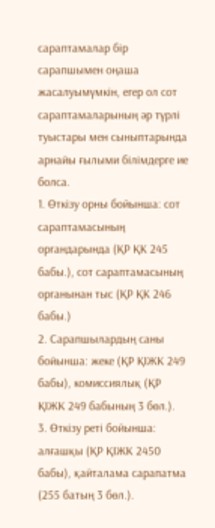сараптамалар бір сарапшымен оңаша жасалуымүмкін, егер ол сот сараптамаларының әр түрлі туыстары мен сыныптарында арнайы ғылыми білімдерге ие болса.
1. Өткізу орны бойынша: сот сараптамасының органдарында (ҚР ҚК 245 бабы.), сот сараптамасының органынан тыс (ҚР ҚК 246 бабы.)
2. Сарапшылардың саны бойынша: жеке (ҚР ҚІЖК 249 бабы), комиссиялық (ҚР ҚІЖК 249 бабының 3 бөл.).
3. Өткізу реті бойынша: алғашқы (ҚР ҚІЖК 2450 бабы), қайталама сарапатма (255 батың 3 бөл.).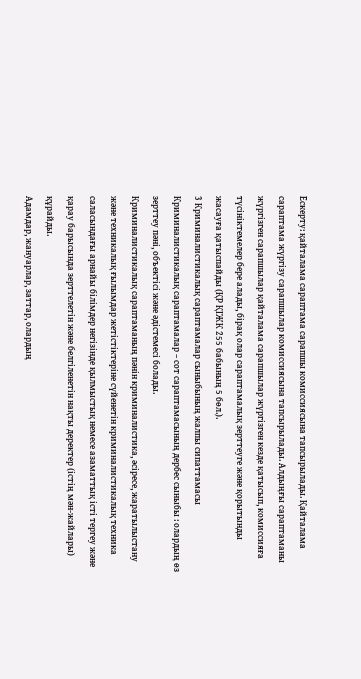Ескерту: қайталама сараптама сарапшы комиссиясына тапсырылады. Қайталама сараптама жүргiзу сарапшылар комиссиясына тапсырылады. Алдыңғы сараптаманы жүргiзген сарапшылар қайталама сарапшылар жүргiзген кезде қатысып, комиссияға түсiнiктемелер бере алады, бiрақ олар сараптамалық зерттеуге және қорытынды жасауға қатыспайды (ҚР ҚІЖК 255 бабының 5 бөл.).
3 Криминалистикалық сараптамалар сыныбының жалпы сипаттамасы
Криминалистикалық сараптамалар – сот сараптамасының дербес сыныбы : олардың өз зерттеу пәні, объектісі және әдістемесі болады.
Криминалистикалық сараптаманың пәнін криминалистика, әсіресе, жаратылыстану және техникалық ғылымдар жетістіктеріне сүйенетін криминалистикалық техника саласындағы арнайы білімдер негізінде қылмыстық немесе азаматтық істі тергеу және қарау барысында зерттелетін және белгіленетін нақты деректер (істің мән-жайлары) құрайды.
Адамдар, жануарлар, заттар, олардың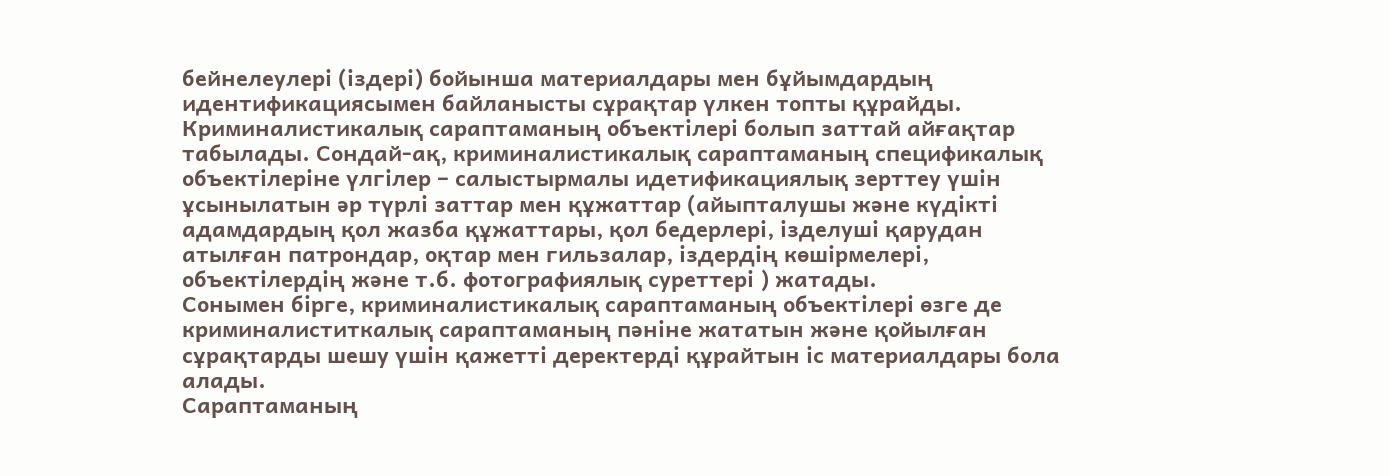бейнелеулері (іздері) бойынша материалдары мен бұйымдардың идентификациясымен байланысты сұрақтар үлкен топты құрайды.
Криминалистикалық сараптаманың объектілері болып заттай айғақтар табылады. Сондай-ақ, криминалистикалық сараптаманың спецификалық объектілеріне үлгілер – салыстырмалы идетификациялық зерттеу үшін ұсынылатын әр түрлі заттар мен құжаттар (айыпталушы және күдікті адамдардың қол жазба құжаттары, қол бедерлері, ізделуші қарудан атылған патрондар, оқтар мен гильзалар, іздердің көшірмелері, объектілердің және т.б. фотографиялық суреттері ) жатады.
Сонымен бірге, криминалистикалық сараптаманың объектілері өзге де криминалиститкалық сараптаманың пәніне жататын және қойылған сұрақтарды шешу үшін қажетті деректерді құрайтын іс материалдары бола алады.
Сараптаманың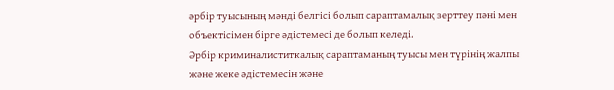әрбір туысының мәнді белгісі болып сараптамалық зерттеу пәні мен объектісімен бірге әдістемесі де болып келеді.
Әрбір криминалиститкалық сараптаманың туысы мен түрінің жалпы және жеке әдістемесін және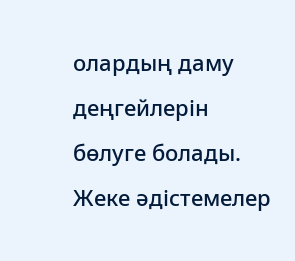олардың даму деңгейлерін бөлуге болады. Жеке әдістемелер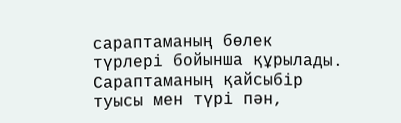сараптаманың бөлек түрлері бойынша құрылады. Сараптаманың қайсыбір туысы мен түрі пән,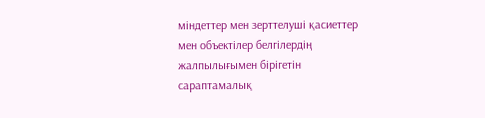міндеттер мен зерттелуші қасиеттер мен объектілер белгілердің жалпылығымен бірігетін сараптамалық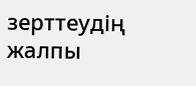зерттеудің жалпы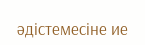әдістемесіне ие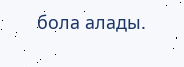бола алады.